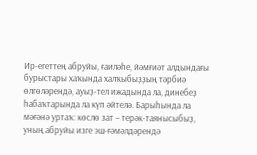Ир-егеттең абруйы, ғаиләһе, йәмғиәт алдындағы бурыстары хаҡында халҡыбыҙҙың тәрбиә өлгөләрендә, ауыҙ-тел ижадында ла, динебеҙ һабаҡтарында ла күп әйтелә. Барыһында ла мәғәнә уртаҡ: көслө зат – терәк-таянысыбыҙ, уның абруйы изге эш-ғәмәлдәрендә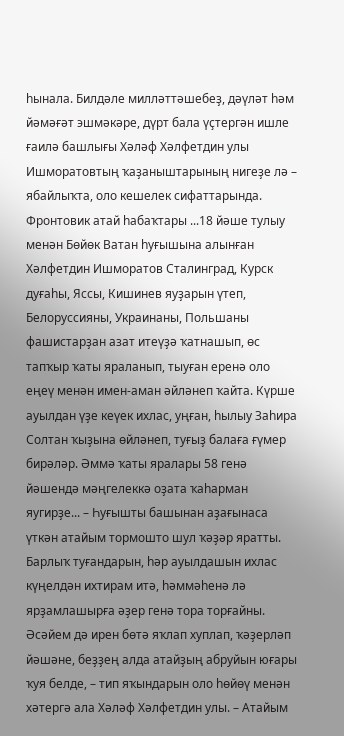һынала. Билдәле милләттәшебеҙ, дәүләт һәм йәмәғәт эшмәкәре, дүрт бала үҫтергән ишле ғаилә башлығы Хәләф Хәлфетдин улы Ишморатовтың ҡаҙаныштарының нигеҙе лә – ябайлыҡта, оло кешелек сифаттарында. Фронтовик атай һабаҡтары ...18 йәше тулыу менән Бөйөк Ватан һуғышына алынған Хәлфетдин Ишморатов Сталинград, Курск дуғаһы, Яссы, Кишинев яуҙарын үтеп, Белоруссияны, Украинаны, Польшаны фашистарҙан азат итеүҙә ҡатнашып, өс тапҡыр ҡаты яраланып, тыуған еренә оло еңеү менән имен-аман әйләнеп ҡайта. Күрше ауылдан үҙе кеүек ихлас, уңған, һылыу Заһира Солтан ҡыҙына өйләнеп, туғыҙ балаға ғүмер бирәләр. Әммә ҡаты яралары 58 генә йәшендә мәңгелеккә оҙата ҡаһарман яугирҙе... – Һуғышты башынан аҙағынаса үткән атайым тормошто шул ҡәҙәр яратты. Барлыҡ туғандарын, һәр ауылдашын ихлас күңелдән ихтирам итә, һәммәһенә лә ярҙамлашырға әҙер генә тора торғайны. Әсәйем дә ирен бөтә яҡлап хуплап, ҡәҙерләп йәшәне, беҙҙең алда атайҙың абруйын юғары ҡуя белде, – тип яҡындарын оло һөйөү менән хәтергә ала Хәләф Хәлфетдин улы. – Атайым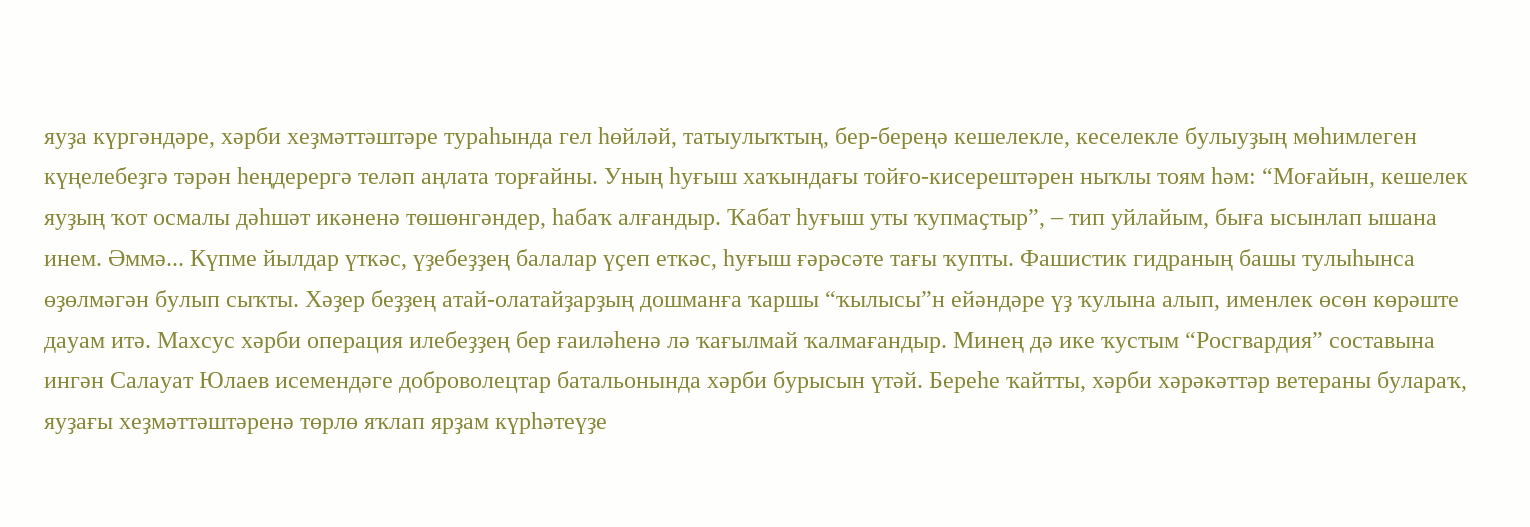яуҙа күргәндәре, хәрби хеҙмәттәштәре тураһында гел һөйләй, татыулыҡтың, бер-береңә кешелекле, кеселекле булыуҙың мөһимлеген күңелебеҙгә тәрән һеңдерергә теләп аңлата торғайны. Уның һуғыш хаҡындағы тойғо-кисерештәрен ныҡлы тоям һәм: “Моғайын, кешелек яуҙың ҡот осмалы дәһшәт икәненә төшөнгәндер, һабаҡ алғандыр. Ҡабат һуғыш уты ҡупмаҫтыр”, – тип уйлайым, быға ысынлап ышана инем. Әммә... Күпме йылдар үткәс, үҙебеҙҙең балалар үҫеп еткәс, һуғыш ғәрәсәте тағы ҡупты. Фашистик гидраның башы тулыһынса өҙөлмәгән булып сыҡты. Хәҙер беҙҙең атай-олатайҙарҙың дошманға ҡаршы “ҡылысы”н ейәндәре үҙ ҡулына алып, именлек өсөн көрәште дауам итә. Махсус хәрби операция илебеҙҙең бер ғаиләһенә лә ҡағылмай ҡалмағандыр. Минең дә ике ҡустым “Росгвардия” составына ингән Салауат Юлаев исемендәге доброволецтар батальонында хәрби бурысын үтәй. Береһе ҡайтты, хәрби хәрәкәттәр ветераны булараҡ, яуҙағы хеҙмәттәштәренә төрлө яҡлап ярҙам күрһәтеүҙе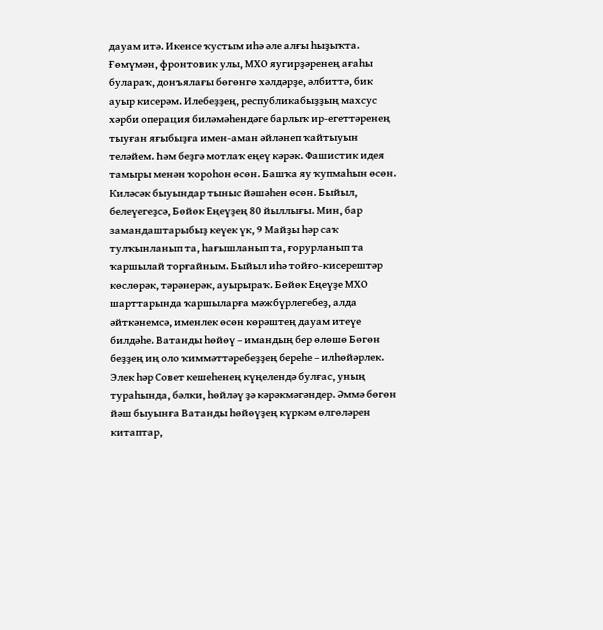дауам итә. Икенсе ҡустым иһә әле алғы һыҙыҡта. Ғөмүмән, фронтовик улы, МХО яугирҙәренең ағаһы булараҡ, донъялағы бөгөнгө хәлдәрҙе, әлбиттә, бик ауыр кисерәм. Илебеҙҙең, республикабыҙҙың махсус хәрби операция биләмәһендәге барлыҡ ир-егеттәренең тыуған яғыбыҙға имен-аман әйләнеп ҡайтыуын теләйем. Һәм беҙгә мотлаҡ еңеү кәрәк. Фашистик идея тамыры менән ҡороһон өсөн. Башҡа яу ҡупмаһын өсөн. Киләсәк быуындар тыныс йәшәһен өсөн. Быйыл, белеүегеҙсә, Бөйөк Еңеүҙең 80 йыллығы. Мин, бар замандаштарыбыҙ кеүек үк, 9 Майҙы һәр саҡ тулҡынланып та, һағышланып та, ғорурланып та ҡаршылай торғайным. Быйыл иһә тойғо-кисерештәр көслөрәк, тәрәнерәк, ауырыраҡ. Бөйөк Еңеүҙе МХО шарттарында ҡаршыларға мәжбүрлегебеҙ, алда әйткәнемсә, именлек өсөн көрәштең дауам итеүе билдәһе. Ватанды һөйөү – имандың бер өлөшө Бөгөн беҙҙең иң оло ҡиммәттәребеҙҙең береһе – илһөйәрлек. Элек һәр Совет кешеһенең күңелендә булғас, уның тураһында, бәлки, һөйләү ҙә кәрәкмәгәндер. Әммә бөгөн йәш быуынға Ватанды һөйөүҙең күркәм өлгөләрен китаптар,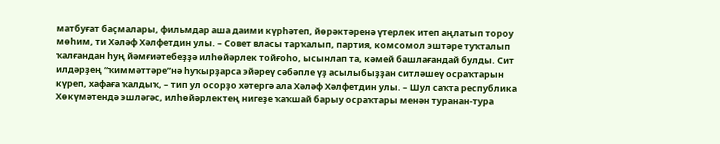матбуғат баҫмалары, фильмдар аша даими күрһәтеп, йөрәктәренә үтерлек итеп аңлатып тороу мөһим, ти Хәләф Хәлфетдин улы. – Совет власы тарҡалып, партия, комсомол эштәре туҡталып ҡалғандан һуң йәмғиәтебеҙҙә илһөйәрлек тойғоһо, ысынлап та, кәмей башлағандай булды. Сит илдәрҙең “ҡиммәттәре”нә һуҡырҙарса эйәреү сәбәпле үҙ асылыбыҙҙан ситләшеү осраҡтарын күреп, хафаға ҡалдыҡ, – тип ул осорҙо хәтергә ала Хәләф Хәлфетдин улы. – Шул саҡта республика Хөкүмәтендә эшләгәс, илһөйәрлектең нигеҙе ҡаҡшай барыу осраҡтары менән туранан-тура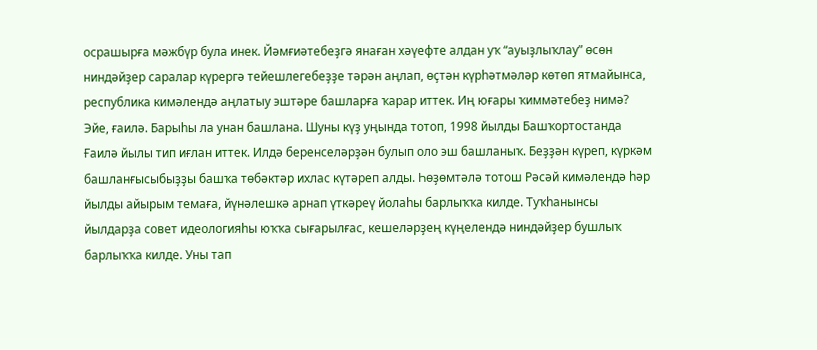осрашырға мәжбүр була инек. Йәмғиәтебеҙгә янаған хәүефте алдан уҡ “ауыҙлыҡлау” өсөн ниндәйҙер саралар күрергә тейешлегебеҙҙе тәрән аңлап, өҫтән күрһәтмәләр көтөп ятмайынса, республика кимәлендә аңлатыу эштәре башларға ҡарар иттек. Иң юғары ҡиммәтебеҙ нимә? Эйе, ғаилә. Барыһы ла унан башлана. Шуны күҙ уңында тотоп, 1998 йылды Башҡортостанда Ғаилә йылы тип иғлан иттек. Илдә беренселәрҙән булып оло эш башланыҡ. Беҙҙән күреп, күркәм башланғысыбыҙҙы башҡа төбәктәр ихлас күтәреп алды. Һөҙөмтәлә тотош Рәсәй кимәлендә һәр йылды айырым темаға, йүнәлешкә арнап үткәреү йолаһы барлыҡҡа килде. Туҡһанынсы йылдарҙа совет идеологияһы юҡҡа сығарылғас, кешеләрҙең күңелендә ниндәйҙер бушлыҡ барлыҡҡа килде. Уны тап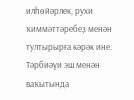илһөйәрлек, рухи ҡиммәттәребеҙ менән тултырырға кәрәк ине. Тәрбиәүи эш менән ваҡытында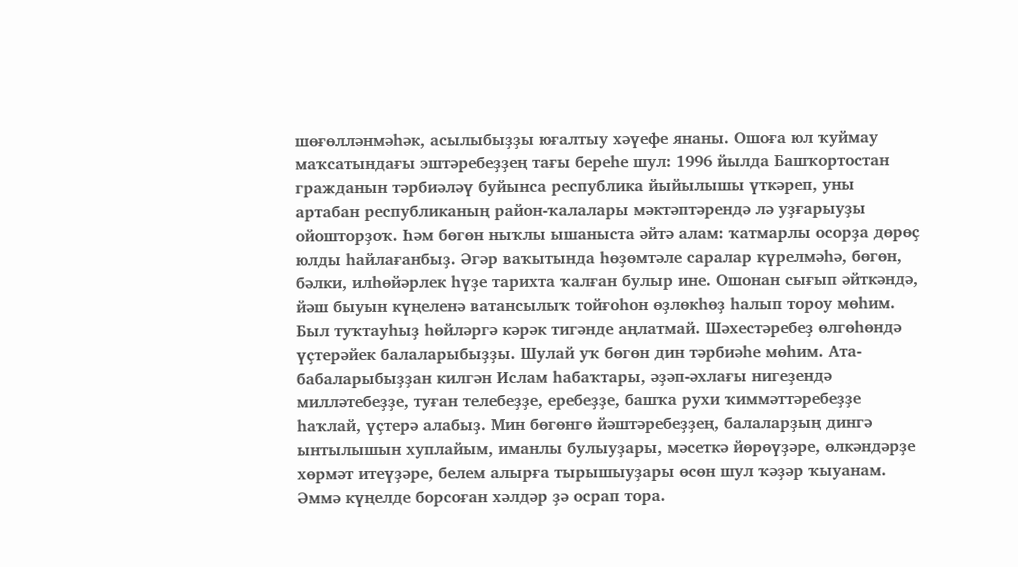шөғөлләнмәһәк, асылыбыҙҙы юғалтыу хәүефе янаны. Ошоға юл ҡуймау маҡсатындағы эштәребеҙҙең тағы береһе шул: 1996 йылда Башҡортостан гражданын тәрбиәләү буйынса республика йыйылышы үткәреп, уны артабан республиканың район-ҡалалары мәктәптәрендә лә уҙғарыуҙы ойошторҙоҡ. Һәм бөгөн ныҡлы ышаныста әйтә алам: ҡатмарлы осорҙа дөрөҫ юлды һайлағанбыҙ. Әгәр ваҡытында һөҙөмтәле саралар күрелмәһә, бөгөн, бәлки, илһөйәрлек һүҙе тарихта ҡалған булыр ине. Ошонан сығып әйткәндә, йәш быуын күңеленә ватансылыҡ тойғоһон өҙлөкһөҙ һалып тороу мөһим. Был туҡтауһыҙ һөйләргә кәрәк тигәнде аңлатмай. Шәхестәребеҙ өлгөһөндә үҫтерәйек балаларыбыҙҙы. Шулай уҡ бөгөн дин тәрбиәһе мөһим. Ата-бабаларыбыҙҙан килгән Ислам һабаҡтары, әҙәп-әхлағы нигеҙендә милләтебеҙҙе, туған телебеҙҙе, еребеҙҙе, башҡа рухи ҡиммәттәребеҙҙе һаҡлай, үҫтерә алабыҙ. Мин бөгөнгө йәштәребеҙҙең, балаларҙың дингә ынтылышын хуплайым, иманлы булыуҙары, мәсеткә йөрөүҙәре, өлкәндәрҙе хөрмәт итеүҙәре, белем алырға тырышыуҙары өсөн шул ҡәҙәр ҡыуанам. Әммә күңелде борсоған хәлдәр ҙә осрап тора.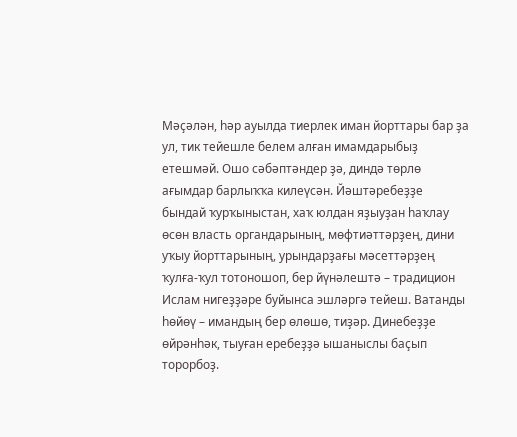Мәҫәлән, һәр ауылда тиерлек иман йорттары бар ҙа ул, тик тейешле белем алған имамдарыбыҙ етешмәй. Ошо сәбәптәндер ҙә, диндә төрлө ағымдар барлыҡҡа килеүсән. Йәштәребеҙҙе бындай ҡурҡыныстан, хаҡ юлдан яҙыуҙан һаҡлау өсөн власть органдарының, мөфтиәттәрҙең, дини уҡыу йорттарының, урындарҙағы мәсеттәрҙең ҡулға-ҡул тотоношоп, бер йүнәлештә – традицион Ислам нигеҙҙәре буйынса эшләргә тейеш. Ватанды һөйөү – имандың бер өлөшө, тиҙәр. Динебеҙҙе өйрәнһәк, тыуған еребеҙҙә ышаныслы баҫып торорбоҙ.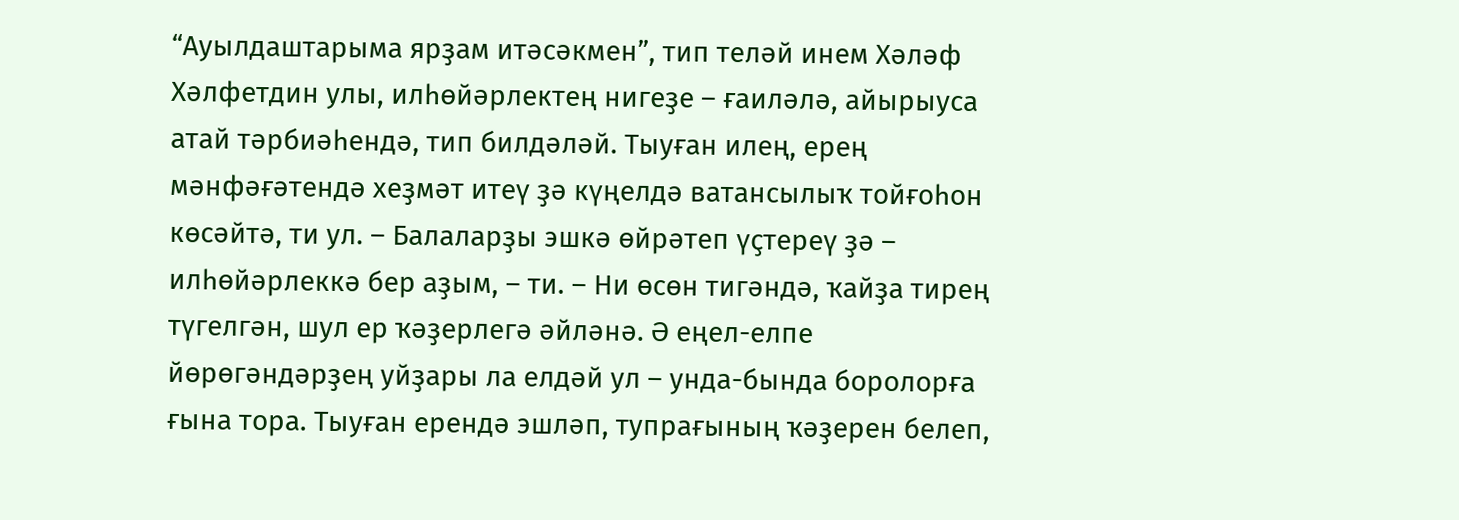“Ауылдаштарыма ярҙам итәсәкмен”, тип теләй инем Хәләф Хәлфетдин улы, илһөйәрлектең нигеҙе – ғаиләлә, айырыуса атай тәрбиәһендә, тип билдәләй. Тыуған илең, ерең мәнфәғәтендә хеҙмәт итеү ҙә күңелдә ватансылыҡ тойғоһон көсәйтә, ти ул. – Балаларҙы эшкә өйрәтеп үҫтереү ҙә – илһөйәрлеккә бер аҙым, – ти. – Ни өсөн тигәндә, ҡайҙа тирең түгелгән, шул ер ҡәҙерлегә әйләнә. Ә еңел-елпе йөрөгәндәрҙең уйҙары ла елдәй ул – унда-бында боролорға ғына тора. Тыуған ерендә эшләп, тупрағының ҡәҙерен белеп,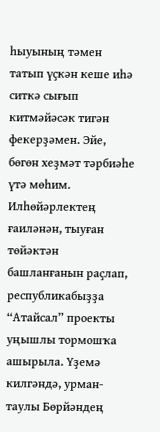һыуының тәмен татып үҫкән кеше иһә ситкә сығып китмәйәсәк тигән фекерҙәмен. Эйе, бөгөн хеҙмәт тәрбиәһе үтә мөһим. Илһөйәрлектең ғаиләнән, тыуған төйәктән башланғанын раҫлап, республикабыҙҙа “Атайсал” проекты уңышлы тормошҡа ашырыла. Үҙемә килгәндә, урман-таулы Бөрйәндең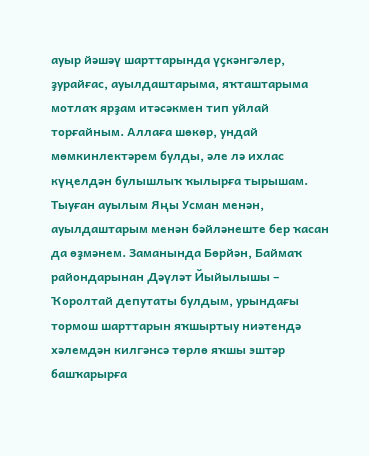ауыр йәшәү шарттарында үҫкәнгәлер, ҙурайғас, ауылдаштарыма, яҡташтарыма мотлаҡ ярҙам итәсәкмен тип уйлай торғайным. Аллаға шөкөр, ундай мөмкинлектәрем булды, әле лә ихлас күңелдән булышлыҡ ҡылырға тырышам. Тыуған ауылым Яңы Усман менән, ауылдаштарым менән бәйләнеште бер ҡасан да өҙмәнем. Заманында Бөрйән, Баймаҡ райондарынан Дәүләт Йыйылышы – Ҡоролтай депутаты булдым, урындағы тормош шарттарын яҡшыртыу ниәтендә хәлемдән килгәнсә төрлө яҡшы эштәр башҡарырға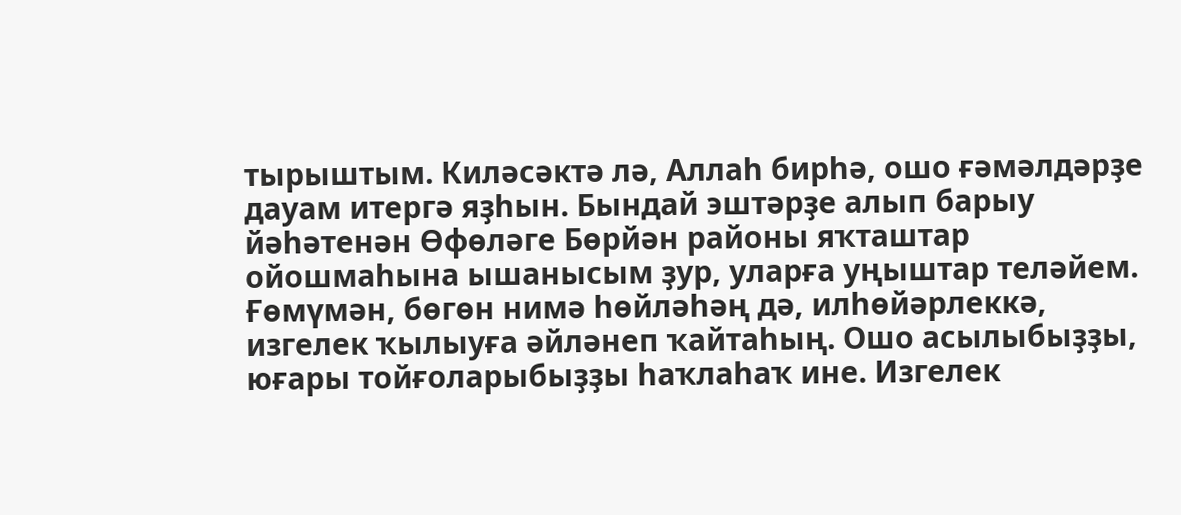тырыштым. Киләсәктә лә, Аллаһ бирһә, ошо ғәмәлдәрҙе дауам итергә яҙһын. Бындай эштәрҙе алып барыу йәһәтенән Өфөләге Бөрйән районы яҡташтар ойошмаһына ышанысым ҙур, уларға уңыштар теләйем. Ғөмүмән, бөгөн нимә һөйләһәң дә, илһөйәрлеккә, изгелек ҡылыуға әйләнеп ҡайтаһың. Ошо асылыбыҙҙы, юғары тойғоларыбыҙҙы һаҡлаһаҡ ине. Изгелек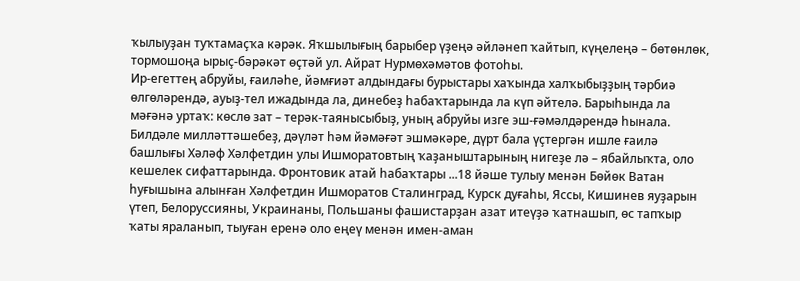ҡылыуҙан туҡтамаҫҡа кәрәк. Яҡшылығың барыбер үҙеңә әйләнеп ҡайтып, күңелеңә – бөтөнлөк, тормошоңа ырыҫ-бәрәкәт өҫтәй ул. Айрат Нурмөхәмәтов фотоһы.
Ир-егеттең абруйы, ғаиләһе, йәмғиәт алдындағы бурыстары хаҡында халҡыбыҙҙың тәрбиә өлгөләрендә, ауыҙ-тел ижадында ла, динебеҙ һабаҡтарында ла күп әйтелә. Барыһында ла мәғәнә уртаҡ: көслө зат – терәк-таянысыбыҙ, уның абруйы изге эш-ғәмәлдәрендә һынала. Билдәле милләттәшебеҙ, дәүләт һәм йәмәғәт эшмәкәре, дүрт бала үҫтергән ишле ғаилә башлығы Хәләф Хәлфетдин улы Ишморатовтың ҡаҙаныштарының нигеҙе лә – ябайлыҡта, оло кешелек сифаттарында. Фронтовик атай һабаҡтары ...18 йәше тулыу менән Бөйөк Ватан һуғышына алынған Хәлфетдин Ишморатов Сталинград, Курск дуғаһы, Яссы, Кишинев яуҙарын үтеп, Белоруссияны, Украинаны, Польшаны фашистарҙан азат итеүҙә ҡатнашып, өс тапҡыр ҡаты яраланып, тыуған еренә оло еңеү менән имен-аман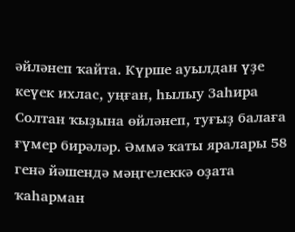әйләнеп ҡайта. Күрше ауылдан үҙе кеүек ихлас, уңған, һылыу Заһира Солтан ҡыҙына өйләнеп, туғыҙ балаға ғүмер бирәләр. Әммә ҡаты яралары 58 генә йәшендә мәңгелеккә оҙата ҡаһарман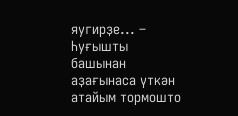яугирҙе... – Һуғышты башынан аҙағынаса үткән атайым тормошто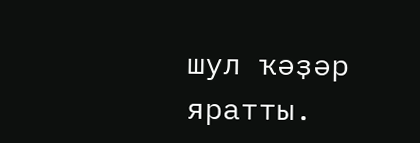шул ҡәҙәр яратты.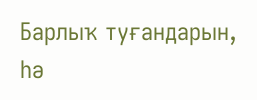Барлыҡ туғандарын, һә